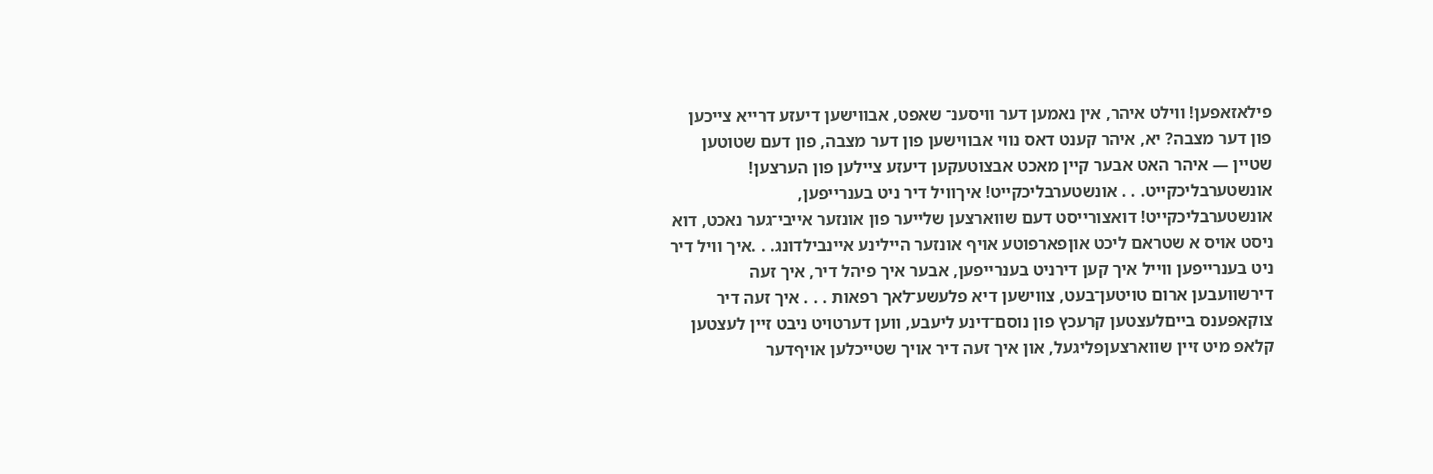פילאזאפען! ווילט איהר, אין נאמען דער וויסענ־ שאפט, אבווישען דיעזע דרייא צייכען פון דער מצבה? יא, איהר קענט דאס נווי אבווישען פון דער מצבה, פון דעם שטוטען שטיין — איהר האט אבער קיין מאכט אבצוטעקען דיעזע ציילען פון הערצען!
אונשטערבליכקייט. . . אונשטערבליכקייט! איךוויל דיר ניט בענרייפען, אונשטערבליכקייט! דואצורייסט דעם שווארצען שלייער פון אונזער אייבי־גער נאכט, דוא ניסט אויס א שטראם ליכט אוןפארפוטע אויף אונזער היילינע איינבילדונג. . .איך וויל דיר ניט בענרייפען ווייל איך קען דירניט בענרייפען, אבער איך פיהל דיר, איך זעה דירשוועבען ארום טויטען־בעט, צווישען דיא פלעשע־לאך רפאות . . . איך זעה דיר צוקאפענס בייםלעצטען קרעכץ פון נוסם־דינע ליעבע, ווען דערטויט ניבט זיין לעצטען קלאפ מיט זיין שווארצעןפליגעל, און איך זעה דיר אויך שטייכלען אויףדער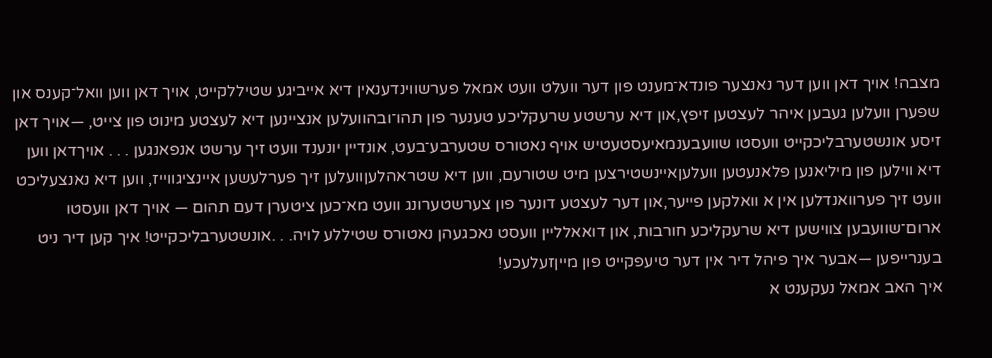מצבה! אויך דאן ווען דער נאנצער פונדא־מענט פון דער וועלט וועט אמאל פערשווינדענאין דיא אייביגע שטיללקייט, אויך דאן ווען וואל־קענס און שפערן וועלען געבען איהר לעצטען זיפץ,און דיא ערשטע שרעקליכע טענער פון תהו־ובהוועלען אנציינען דיא לעצטע מינוט פון צייט, —אויך דאן זיסע אונשטערבליכקייט וועסטו שוועבענמאיעסטעטיש אויף נאטורס שטערבע־בעט, אונדיין יונענד וועט זיך ערשט אנפאנגען . . . אויךדאן ווען דיא ווילען פון מיליאנען פלאנעטען וועלעןאיינשטירצען מיט שטורעם, ווען דיא שטראהלעןוועלען זיך פערלעשען איינציגווייז, ווען דיא נאנצעליכט וועט זיך פערוואנדלען אין א וואלקען פייער,און דער לעצטע דונער פון צערשטערונג וועט מא־כען ציטערן דעם תהום — אויך דאן וועסטו ארום־שוועבען צווישען דיא שרעקליכע חורבות, און דואאלליין וועסט נאכגעהן נאטורס שטיללע לויה. . .אונשטערבליכקייט! איך קען דיר ניט בענרייפען —אבער איך פיהל דיר אין דער טיעפקייט פון מייןזעלעכע!
איך האב אמאל נעקענט א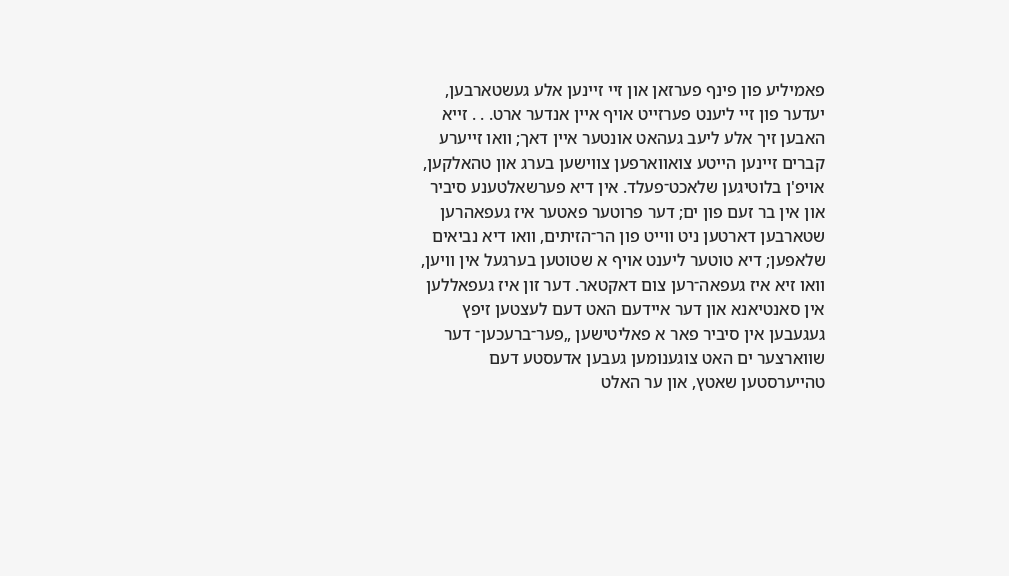פאמיליע פון פינף פערזאן און זיי זיינען אלע געשטארבען, יעדער פון זיי ליענט פערזייט אויף איין אנדער ארט. . . זייא האבען זיך אלע ליעב געהאט אונטער איין דאך; וואו זייערע קברים זיינען הייטע צואווארפען צווישען בערג און טהאלקען, אויפ'ן בלוטיגען שלאכט־פעלד. אין דיא פערשאלטענע סיביר און אין בר זעם פון ים; דער פרוטער פאטער איז געפאהרען שטארבען דארטען ניט ווייט פון הר־הזיתים, וואו דיא נביאים שלאפען; דיא טוטער ליענט אויף א שטוטען בערגעל אין וויען, וואו זיא איז געפאה־רען צום דאקטאר. דער זון איז געפאללען אין סאנטיאנא און דער איידעם האט דעם לעצטען זיפץ געגעבען אין סיביר פאר א פאליטישען „פער־ברעכען־ דער שווארצער ים האט צוגענומען געבען אדעסטע דעם טהייערסטען שאטץ, און ער האלט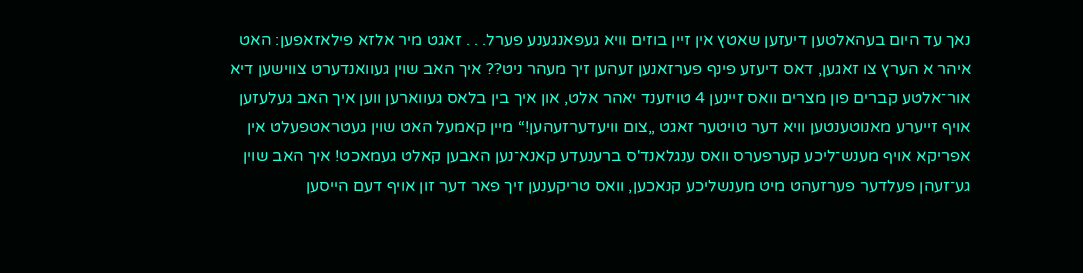נאך עד היום בעהאלטען דיעזען שאטץ אין זיין בוזים וויא געפאנגענע פערל. . . זאגט מיר אלזא פילאזאפען: האט איהר א הערץ צו זאגען, דאס דיעזע פינף פערזאנען זעהען זיך מעהר ניט?? איך האב שוין געוואנדערט צווישען דיא אור־אלטע קברים פון מצרים וואס זיינען 4 טויזענד יאהר אלט, און איך בין בלאס געווארען ווען איך האב געלעזען אויף זייערע מאנוטענטען וויא דער טויטער זאגט „צום וויעדערזעהען!“ מיין קאמעל האט שוין געטראטפעלט אין אפריקא אויף מענש־ליכע קערפערס וואס ענגלאנד'ס ברענעדע קאנא־נען האבען קאלט געמאכט! איך האב שוין גע־זעהן פעלדער פערזעהט מיט מענשליכע קנאכען, וואס טריקענען זיך פאר דער זון אויף דעם הייסען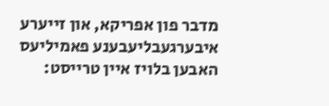מדבר פון אפריקא, און זייערע איבערגעבליעבענע פאמיליעס האבען בלויז איין טרייסט: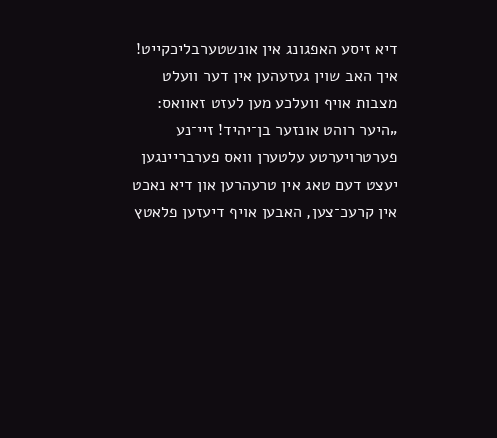דיא זיסע האפגונג אין אונשטערבליכקייט! איך האב שוין געזעהען אין דער וועלט מצבות אויף וועלכע מען לעזט זאוואס: „היער רוהט אונזער בן־יהיד! זיי־נע פערטרויערטע עלטערן וואס פערבריינגען יעצט דעם טאג אין טרעהרען און דיא נאכט אין קרעכ־צען, האבען אויף דיעזען פלאטץ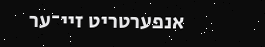אנפערטריט זיי־ער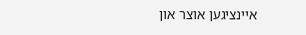איינציגען אוצר און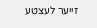זייער לעצטע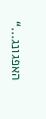האפגונג...“